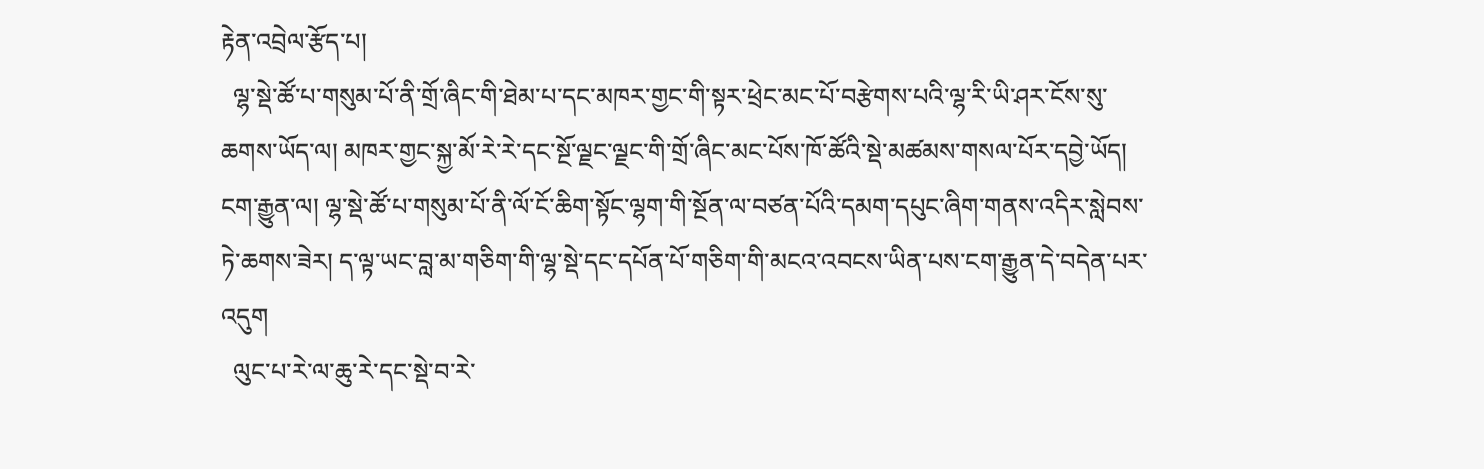རྟེན་འབྲེལ་རྩོད་པ།
  ལྷ་སྡེ་ཚོ་པ་གསུམ་པོ་ནི་གྲོ་ཞིང་གི་ཐེམ་པ་དང་མཁར་གྱང་གི་སྟར་ཕྲེང་མང་པོ་བརྩེགས་པའི་ལྷ་རི་ཡི་ཤར་ངོས་སུ་ཆགས་ཡོད་ལ། མཁར་གྱང་སྐྱ་མོ་རེ་རེ་དང་སྔོ་ལྗང་ལྗང་གི་གྲོ་ཞིང་མང་པོས་ཁོ་ཚོའི་སྡེ་མཚམས་གསལ་པོར་དབྱེ་ཡོད།  ངག་རྒྱུན་ལ། ལྷ་སྡེ་ཚོ་པ་གསུམ་པོ་ནི་ལོ་ངོ་ཆིག་སྟོང་ལྷག་གི་སྔོན་ལ་བཙན་པོའི་དམག་དཔུང་ཞིག་གནས་འདིར་སླེབས་ཏེ་ཆགས་ཟེར། ད་ལྟ་ཡང་བླ་མ་གཅིག་གི་ལྷ་སྡེ་དང་དཔོན་པོ་གཅིག་གི་མངའ་འབངས་ཡིན་པས་ངག་རྒྱུན་དེ་བདེན་པར་འདུག
  ལུང་པ་རེ་ལ་ཆུ་རེ་དང་སྡེ་བ་རེ་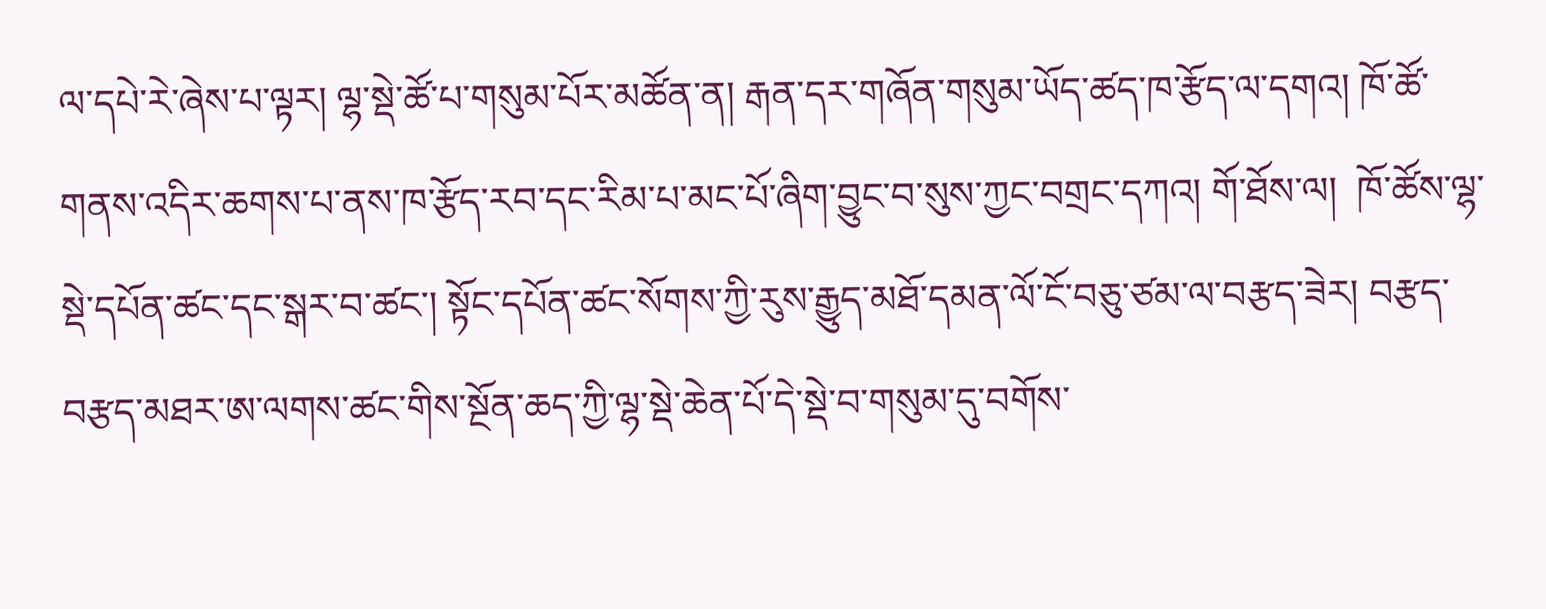ལ་དཔེ་རེ་ཞེས་པ་ལྟར། ལྷ་སྡེ་ཚོ་པ་གསུམ་པོར་མཚོན་ན། རྒན་དར་གཞོན་གསུམ་ཡོད་ཚད་ཁ་རྩོད་ལ་དགའ། ཁོ་ཚོ་གནས་འདིར་ཆགས་པ་ནས་ཁ་རྩོད་རབ་དང་རིམ་པ་མང་པོ་ཞིག་བྱུང་བ་སུས་ཀྱང་བགྲང་དཀའ། གོ་ཐོས་ལ།  ཁོ་ཚོས་ལྷ་སྡེ་དཔོན་ཚང་དང་སྒར་བ་ཚང་། སྟོང་དཔོན་ཚང་སོགས་ཀྱི་རུས་རྒྱུད་མཐོ་དམན་ལོ་ངོ་བཅུ་ཙམ་ལ་བརྩད་ཟེར། བརྩད་བརྩད་མཐར་ཨ་ལགས་ཚང་གིས་སྔོན་ཆད་ཀྱི་ལྷ་སྡེ་ཆེན་པོ་དེ་སྡེ་བ་གསུམ་དུ་བགོས་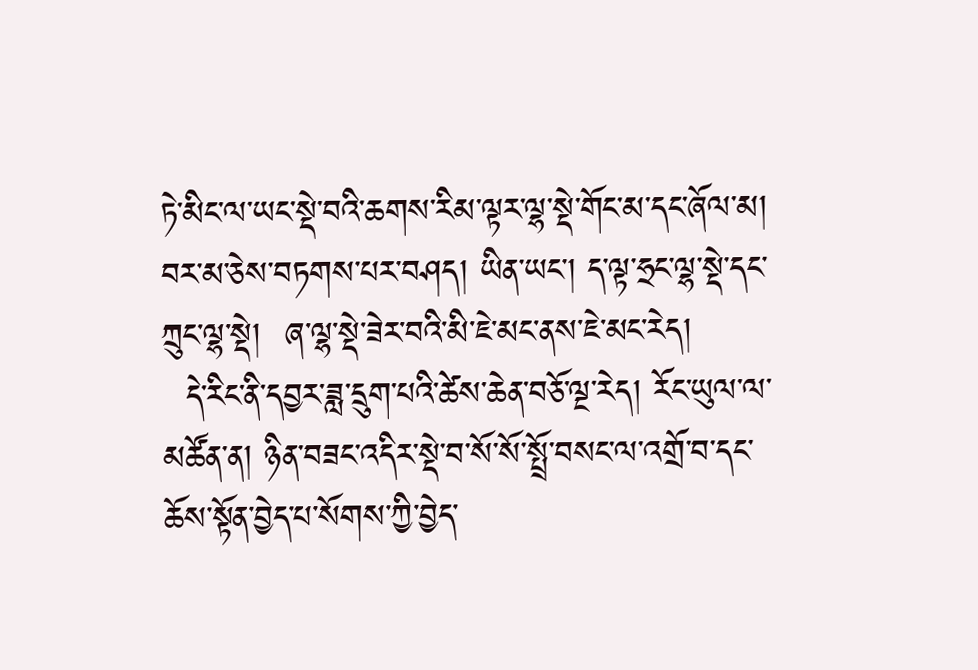ཏེ་མིང་ལ་ཡང་སྡེ་བའི་ཆགས་རིམ་ལྟར་ལྷ་སྡེ་གོང་མ་དང་ཞོལ་མ། བར་མ་ཅེས་བཏགས་པར་བཤད། ཡིན་ཡང་། ད་ལྟ་ཧྲང་ལྷ་སྡེ་དང་ཀྲུང་ལྷ་སྡེ།  ཞ་ལྷ་སྡེ་ཟེར་བའི་མི་ཇེ་མང་ནས་ཇེ་མང་རེད།
  དེ་རིང་ནི་དབྱར་ཟླ་དྲུག་པའི་ཚེས་ཆེན་བཅོ་ལྔ་རེད། རོང་ཡུལ་ལ་མཚོན་ན། ཉིན་བཟང་འདིར་སྡེ་བ་སོ་སོ་སྤྲོ་བསང་ལ་འགྲོ་བ་དང་ཆོས་སྟོན་བྱེད་པ་སོགས་ཀྱི་བྱེད་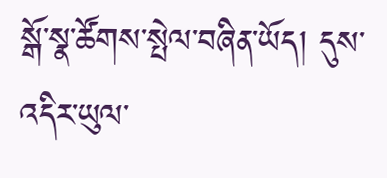སྒོ་སྣ་ཚོགས་སྤེལ་བཞིན་ཡོད། དུས་འདིར་ཡུལ་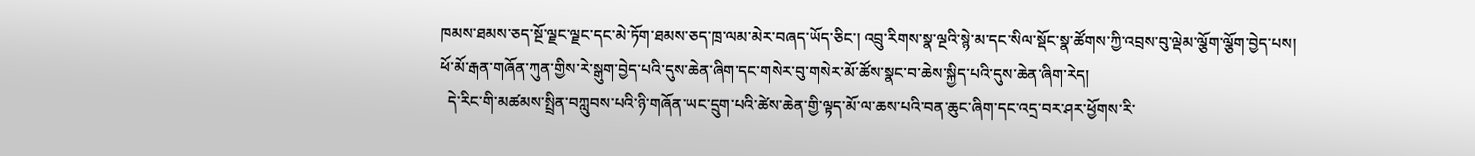ཁམས་ཐམས་ཅད་སྔོ་ལྗང་ལྗང་དང་མེ་ཏོག་ཐམས་ཅད་ཁྲ་ལམ་མེར་བཞད་ཡོད་ཅིང་། འབྲུ་རིགས་སྣ་ལྔའི་སྙེ་མ་དང་སིལ་སྡོང་སྣ་ཚོགས་ཀྱི་འབྲས་བུ་ལྡེམ་ལྕོག་ལྕོག་བྱེད་པས། ཕོ་མོ་རྒན་གཞོན་ཀུན་གྱིས་རེ་སྒུག་བྱེད་པའི་དུས་ཆེན་ཞིག་དང་གསེར་བུ་གསེར་མོ་ཚོས་སྣང་བ་ཆེས་སྐྱིད་པའི་དུས་ཆེན་ཞིག་རེད།
  དེ་རིང་གི་མཚམས་སྤྲིན་བཀླུབས་པའི་ཉི་གཞོན་ཡང་དྲུག་པའི་ཚེས་ཆེན་གྱི་ལྟད་མོ་ལ་ཆས་པའི་བན་ཆུང་ཞིག་དང་འདྲ་བར་ཤར་ཕྱོགས་རི་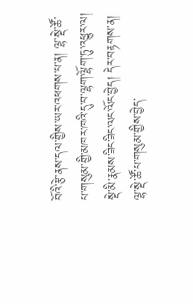བོའི་རྩེ་ནས་དལ་གྱིས་ཡར་འཕགས་པ་ན། ལྷ་སྡེ་ཚོ་པ་གསུམ་གྱི་མཁར་ཁའི་དུ་བ་ལྷག་ལྷོག་ཏུ་འཕྱུར་ལ། སྡེ་མི་རྣམས་ཟིང་ཟིང་ལང་ལོང་བྱེད། དེར་བརྟགས་ན། ལྷ་སྡེ་ཚོ་པ་གསུམ་གྱིས་བྱེད་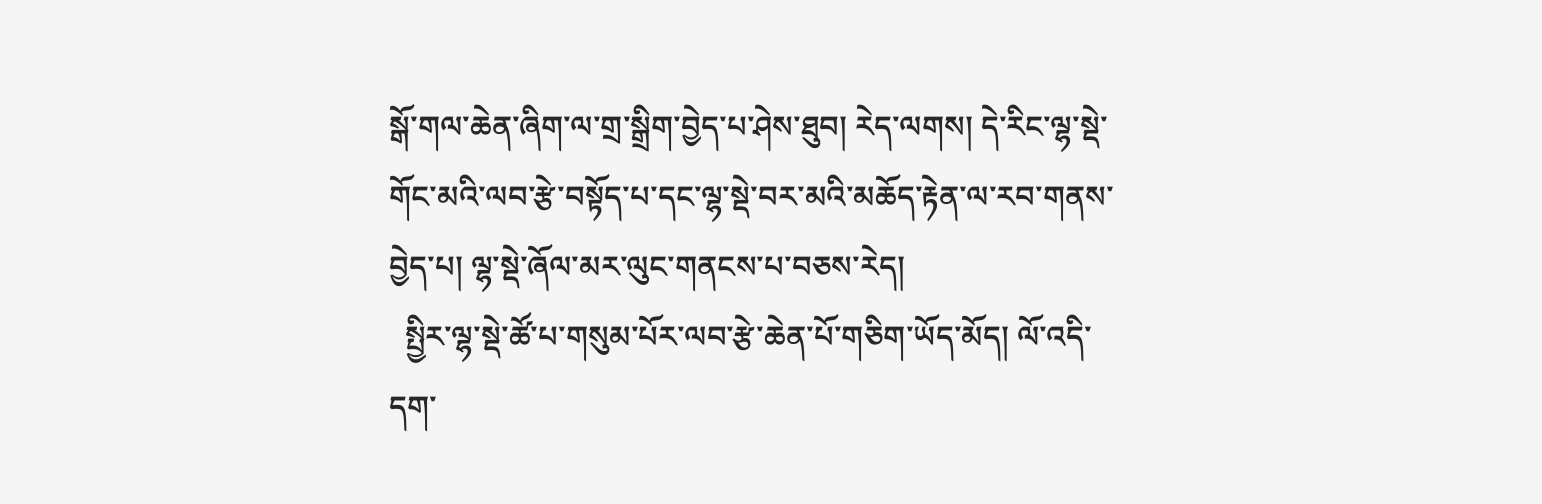སྒོ་གལ་ཆེན་ཞིག་ལ་གྲ་སྒྲིག་བྱེད་པ་ཤེས་ཐུབ། རེད་ལགས། དེ་རིང་ལྷ་སྡེ་གོང་མའི་ལབ་རྩེ་བསྟོད་པ་དང་ལྷ་སྡེ་བར་མའི་མཆོད་རྟེན་ལ་རབ་གནས་བྱེད་པ། ལྷ་སྡེ་ཞོལ་མར་ལུང་གནངས་པ་བཅས་རེད།
  སྤྱིར་ལྷ་སྡེ་ཚོ་པ་གསུམ་པོར་ལབ་རྩེ་ཆེན་པོ་གཅིག་ཡོད་མོད། ལོ་འདི་དག་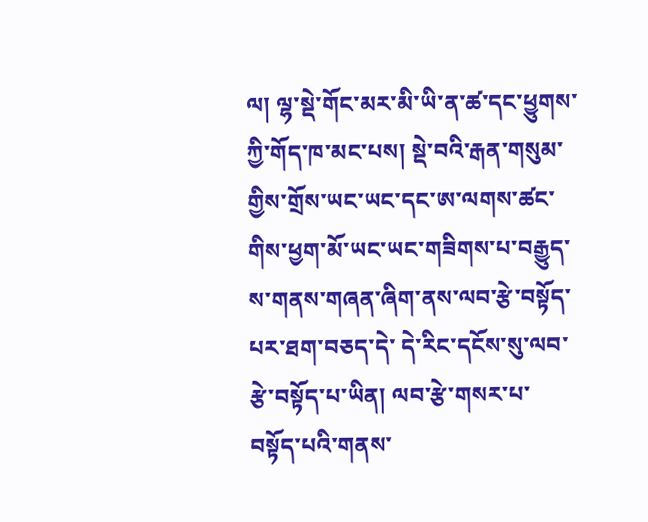ལ། ལྷ་སྡེ་གོང་མར་མི་ཡི་ན་ཚ་དང་ཕྱུགས་ཀྱི་གོད་ཁ་མང་པས། སྡེ་བའི་རྒན་གསུམ་གྱིས་གྲོས་ཡང་ཡང་དང་ཨ་ལགས་ཚང་གིས་ཕྱག་མོ་ཡང་ཡང་གཟིགས་པ་བརྒྱུད་ས་གནས་གཞན་ཞིག་ནས་ལབ་རྩེ་བསྟོད་པར་ཐག་བཅད་དེ་ དེ་རིང་དངོས་སུ་ལབ་རྩེ་བསྟོད་པ་ཡིན། ལབ་རྩེ་གསར་པ་བསྟོད་པའི་གནས་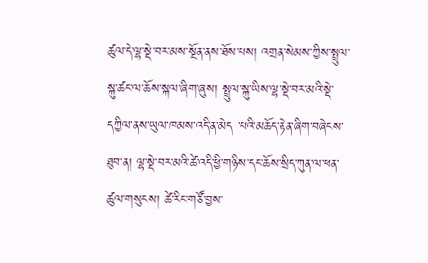ཚུལ་དེ་ལྷ་སྡེ་བར་མས་སྔོན་ནས་ཐོས་པས། འགྲན་སེམས་ཀྱིས་སྤྲུལ་སྐུ་ཚང་ལ་ཆོས་སྐལ་ཞིག་ཞུས། སྤྲུལ་སྐུ་ཡིས་ལྷ་སྡེ་བར་མའི་སྡེ་དཀྱིལ་ནས་ཡུལ་ཁམས་འདི་ན་མེད ་པའི་མཆོད་རྟེན་ཞིག་བཞེངས་ཐུབ་ན། ལྷ་སྡེ་བར་མའི་ཚེ་འདི་ཕྱི་གཉིས་དང་ཆོས་སྲིད་ཀུན་ལ་ཕན་ཚུལ་གསུངས། ཚེ་རིང་གཙོ་བྱས་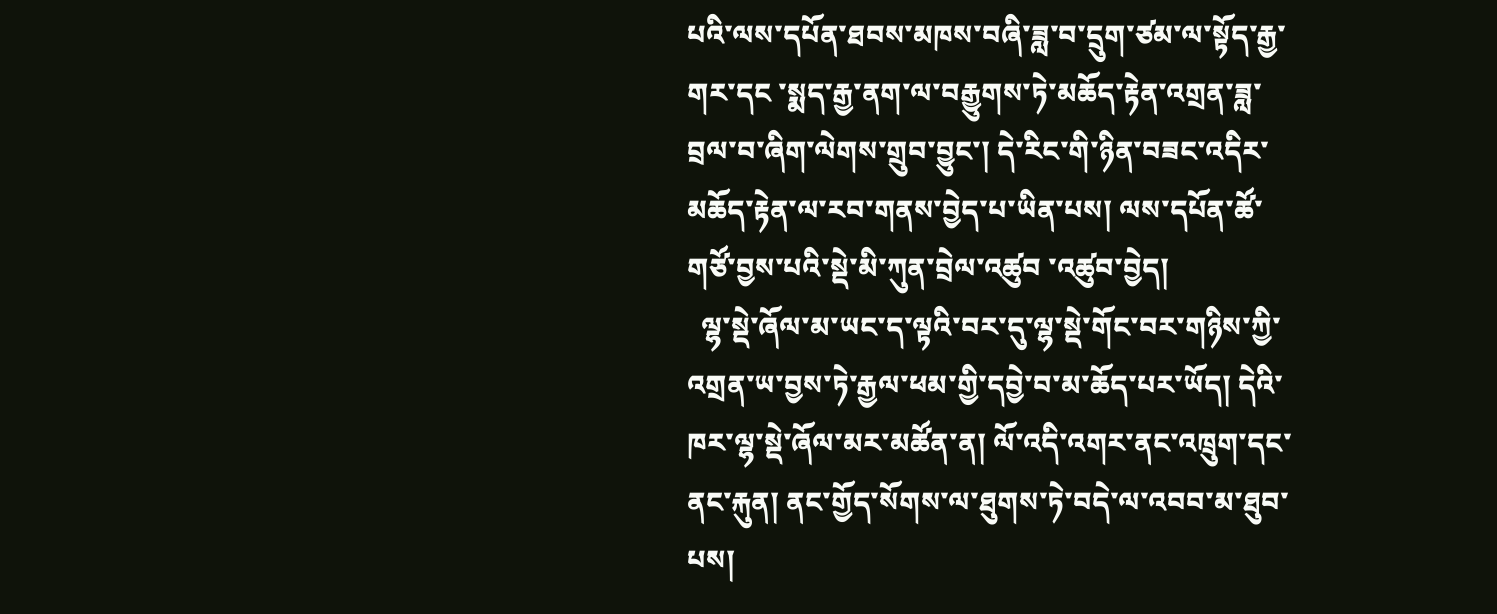པའི་ལས་དཔོན་ཐབས་མཁས་བཞི་ཟླ་བ་དྲུག་ཙམ་ལ་སྟོད་རྒྱ་གར་དང ་སྨད་རྒྱ་ནག་ལ་བརྒྱུགས་ཏེ་མཆོད་རྟེན་འགྲན་ཟླ་བྲལ་བ་ཞིག་ལེགས་གྲུབ་བྱུང་། དེ་རིང་གི་ཉིན་བཟང་འདིར་མཆོད་རྟེན་ལ་རབ་གནས་བྱེད་པ་ཡིན་པས། ལས་དཔོན་ཚོ་གཙོ་བྱས་པའི་སྡེ་མི་ཀུན་བྲེལ་འཚུབ ་འཚུབ་བྱེད།
  ལྷ་སྡེ་ཞོལ་མ་ཡང་ད་ལྟའི་བར་དུ་ལྷ་སྡེ་གོང་བར་གཉིས་ཀྱི་འགྲན་ཡ་བྱས་ཏེ་རྒྱལ་ཕམ་གྱི་དབྱེ་བ་མ་ཆོད་པར་ཡོད། དེའི་ཁར་ལྷ་སྡེ་ཞོལ་མར་མཚོན་ན། ལོ་འདི་འགར་ནང་འཁྲུག་དང་ནང་རྐུན། ནང་གྱོད་སོགས་ལ་ཐུགས་ཏེ་བདེ་ལ་འབབ་མ་ཐུབ་པས།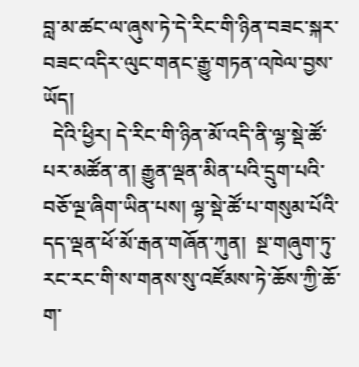བླ་མ་ཚང་ལ་ཞུས་ཏེ་དེ་རིང་གི་ཉིན་བཟང་སྐར་བཟང་འདིར་ལུང་གནང་རྒྱུ་གཏན་འཁེལ་བྱས་ཡོད།
  དེའི་ཕྱིར། དེ་རིང་གི་ཉིན་མོ་འདི་ནི་ལྷ་སྡེ་ཚོ་པར་མཚོན་ན། རྒྱུན་ལྡན་མིན་པའི་དྲུག་པའི་བཅོ་ལྔ་ཞིག་ཡིན་པས། ལྷ་སྡེ་ཚོ་པ་གསུམ་པོའི་དད་ལྡན་ཕོ་མོ་རྒན་གཞོན་ཀུན།  སྔ་གཞུག་ཏུ་རང་རང་གི་ས་གནས་སུ་འཛོམས་ཏེ་ཆོས་ཀྱི་ཆོ་ག་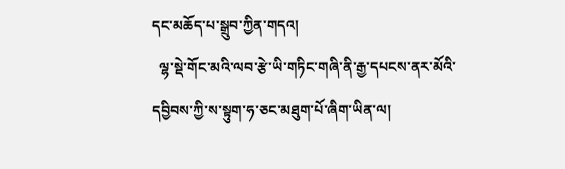དང་མཆོད་པ་སྒྲུབ་ཀྱིན་གདའ།
  ལྷ་སྡེ་གོང་མའི་ལབ་རྩེ་ཡི་གཏིང་གཞི་ནི་རྒྱ་དཔངས་ནར་མོའི་དབྱིབས་ཀྱི་ས་སྟུག་ཧ་ཅང་མཐུག་པོ་ཞིག་ཡིན་ལ།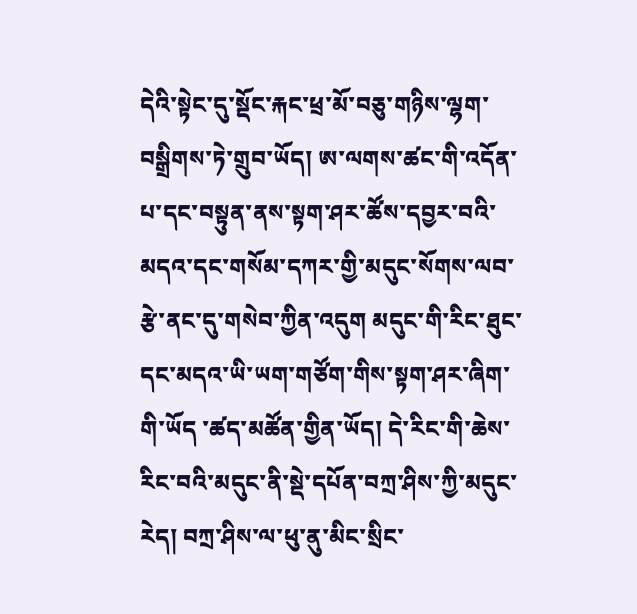དེའི་སྟེང་དུ་སྡོང་རྐང་ཕྲ་མོ་བཅུ་གཉིས་ལྷག་བསྒྲིགས་ཏེ་གྲུབ་ཡོད། ཨ་ལགས་ཚང་གི་འདོན་པ་དང་བསྟུན་ནས་སྟག་ཤར་ཚོས་དབྱར་བའི་མདའ་དང་གསོམ་དཀར་གྱི་མདུང་སོགས་ལབ་རྩེ་ནང་དུ་གསེབ་ཀྱིན་འདུག མདུང་གི་རིང་ཐུང་དང་མདའ་ཡི་ཡག་གཙོག་གིས་སྟག་ཤར་ཞིག་གི་ཡོད ་ཚད་མཚོན་གྱིན་ཡོད། དེ་རིང་གི་ཆེས་རིང་བའི་མདུང་ནི་སྡེ་དཔོན་བཀྲ་ཤིས་ཀྱི་མདུང་རེད། བཀྲ་ཤིས་ལ་ཕུ་ནུ་མིང་སྲིང་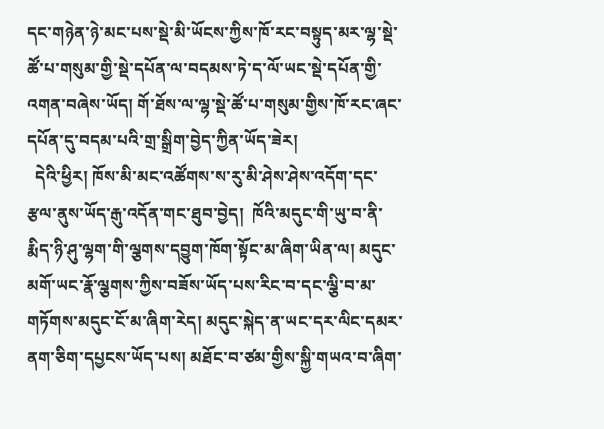དང་གཉེན་ཉེ་མང་པས་སྡེ་མི་ཡོངས་ཀྱིས་ཁོ་རང་བསྟུད་མར་ལྷ་སྡེ་ཚོ་པ་གསུམ་གྱི་སྡེ་དཔོན་ལ་བདམས་ཏེ་ད་ལོ་ཡང་སྡེ་དཔོན་གྱི་འགན་བཞེས་ཡོད། གོ་ཐོས་ལ་ལྷ་སྡེ་ཚོ་པ་གསུམ་གྱིས་ཁོ་རང་ཞང་དཔོན་དུ་བདམ་པའི་གྲ་སྒྲིག་བྱེད་ཀྱིན་ཡོད་ཟེར།
  དེའི་ཕྱིར། ཁོས་མི་མང་འཚོགས་ས་རུ་མི་ཤེས་ཤེས་འདོག་དང་རྩལ་ནུས་ཡོད་རྒུ་འདོན་གང་ཐུབ་བྱེད།  ཁོའི་མདུང་གི་ཡུ་བ་ནི་རྨིད་ཉི་ཤུ་ལྷག་གི་ལྕགས་དབྱུག་ཁོག་སྟོང་མ་ཞིག་ཡིན་ལ། མདུང་མགོ་ཡང་རྣོ་ལྕགས་ཀྱིས་བཟོས་ཡོད་པས་རིང་བ་དང་ལྕི་བ་མ་གཏོགས་མདུང་ངོ་མ་ཞིག་རེད། མདུང་སྐེད་ན་ཡང་དར་ལིང་དམར་ནག་ཅིག་དཔྱངས་ཡོད་པས། མཐོང་བ་ཙམ་གྱིས་སྐྱི་གཡའ་བ་ཞིག་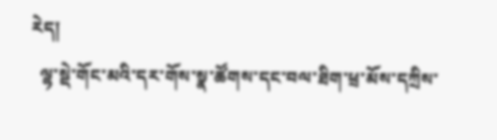རེད།
  ལྷ་སྡེ་གོང་མའི་དར་གོས་སྣ་ཚོགས་དང་བལ་ཐིག་ཕྲ་མོས་དཀྲིས་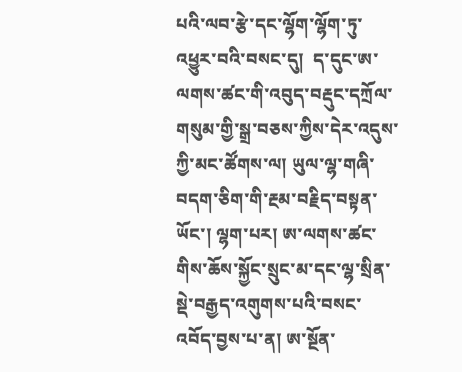པའི་ལབ་རྩེ་དང་ལྷོག་ལྷོག་ཏུ་འཕྱུར་བའི་བསང་དུ།  ད་དུང་ཨ་ལགས་ཚང་གི་འབུད་བརྡུང་དཀྲོལ་གསུམ་གྱི་སྒྲ་བཅས་ཀྱིས་དེར་འདུས་ཀྱི་མང་ཚོགས་ལ། ཡུལ་ལྷ་གཞི་བདག་ཅིག་གི་རྔམ་བརྗིད་བསྟན་ཡོང་། ལྷག་པར། ཨ་ལགས་ཚང་གིས་ཆོས་སྐྱོང་སྲུང་མ་དང་ལྷ་སྲིན་སྡེ་བརྒྱད་འགུགས་པའི་བསང་འབོད་བྱས་པ་ན། ཨ་སྔོན་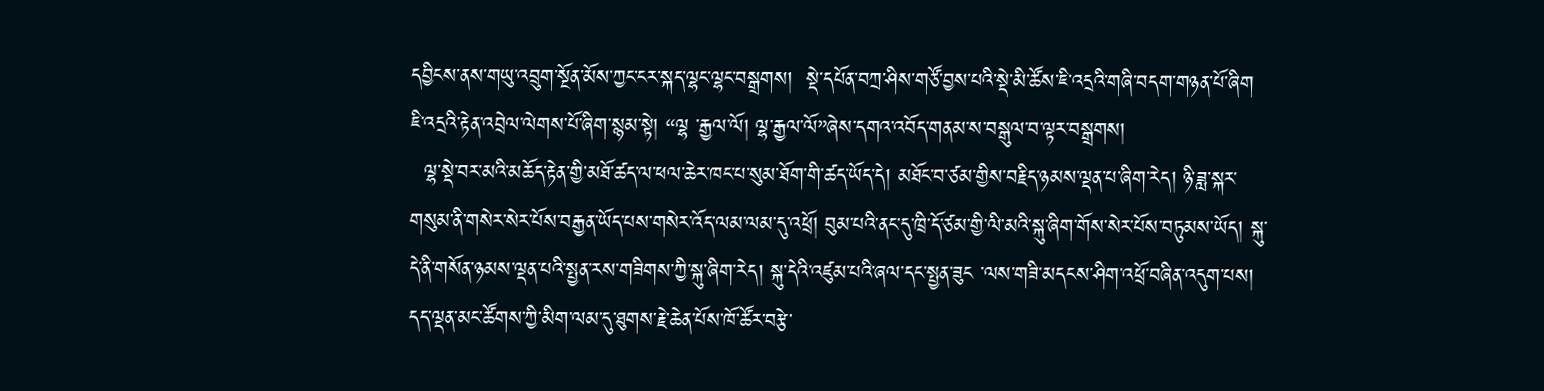དབྱིངས་ནས་གཡུ་འབྲུག་སྔོན་མོས་ཀྱང་ངར་སྐད་ལྷང་ལྷང་བསྒྲགས།  སྡེ་དཔོན་བཀྲ་ཤིས་གཙོ་བྱས་པའི་སྡེ་མི་ཚོས་ཇི་འདྲའི་གཞི་བདག་གཉན་པོ་ཞིག  ཇི་འདྲའི་རྟེན་འབྲེལ་ལེགས་པོ་ཞིག་སྙམ་སྟེ། “ལྷ ་རྒྱལ་ལོ། ལྷ་རྒྱལ་ལོ”ཞེས་དགའ་འབོད་གནམ་ས་བསྒུལ་བ་ལྟར་བསྒྲགས།
  ལྷ་སྡེ་བར་མའི་མཆོད་རྟེན་གྱི་མཐོ་ཚད་ལ་ཕལ་ཆེར་ཁང་པ་སུམ་ཐོག་གི་ཚད་ཡོད་དེ། མཐོང་བ་ཙམ་གྱིས་བརྗིད་ཉམས་ལྡན་པ་ཞིག་རེད། ཉི་ཟླ་སྐར་གསུམ་ནི་གསེར་སེར་པོས་བརྒྱན་ཡོད་པས་གསེར་འོད་ལམ་ལམ་དུ་འཕྲོ། བུམ་པའི་ནང་དུ་ཁྲི་དོ་ཙམ་གྱི་ལི་མའི་སྐུ་ཞིག་གོས་སེར་པོས་བཏུམས་ཡོད། སྐུ་དེ་ནི་གསོན་ཉམས་ལྡན་པའི་སྤྱན་རས་གཟིགས་ཀྱི་སྐུ་ཞིག་རེད། སྐུ་དེའི་འཛུམ་པའི་ཞལ་དང་སྤྱན་ཟུང ་ལས་གཟི་མདངས་ཤིག་འཕྲོ་བཞིན་འདུག་པས། དད་ལྡན་མང་ཚོགས་ཀྱི་མིག་ལམ་དུ་ཐུགས་རྗེ་ཆེན་པོས་ཁོ་ཚོར་བརྩེ་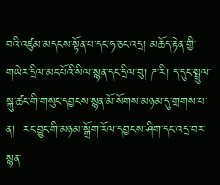བའི་འཛུམ་མདངས་སྟོན་པ་དང་ཧ་ཅང་འདྲ། མཆོད་རྟེན་གྱི་གཡེར་དྲིལ་མང་པོའི་སིལ་སྙན་དང་དྲིལ་བུ། ཌ་རི། ད་དུང་སྤྲུལ་སྐུ་ཚང་གི་གསུང་དབྱངས་སྙན་མོ་སོགས་མཉམ་དུ་གྲགས་པ་ན།  རང་བྱུང་གི་མཉམ་སྒྲོག་རོལ་དབྱངས་ཤིག་དང་འདྲ་བར་སྙན་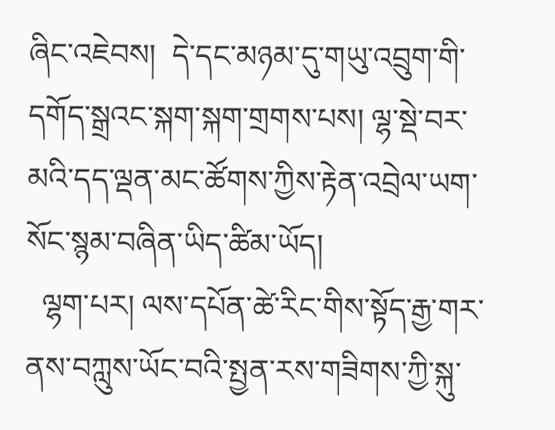ཞིང་འཇེབས།  དེ་དང་མཉམ་དུ་གཡུ་འབྲུག་གི་དགོད་སྒྲའང་སྐག་སྐག་གྲགས་པས། ལྷ་སྡེ་བར་མའི་དད་ལྡན་མང་ཚོགས་ཀྱིས་རྟེན་འབྲེལ་ཡག་སོང་སྙམ་བཞིན་ཡིད་ཚིམ་ཡོད།
  ལྷག་པར། ལས་དཔོན་ཚེ་རིང་གིས་སྟོད་རྒྱ་གར་ནས་བཀླུས་ཡོང་བའི་སྤྱན་རས་གཟིགས་ཀྱི་སྐུ་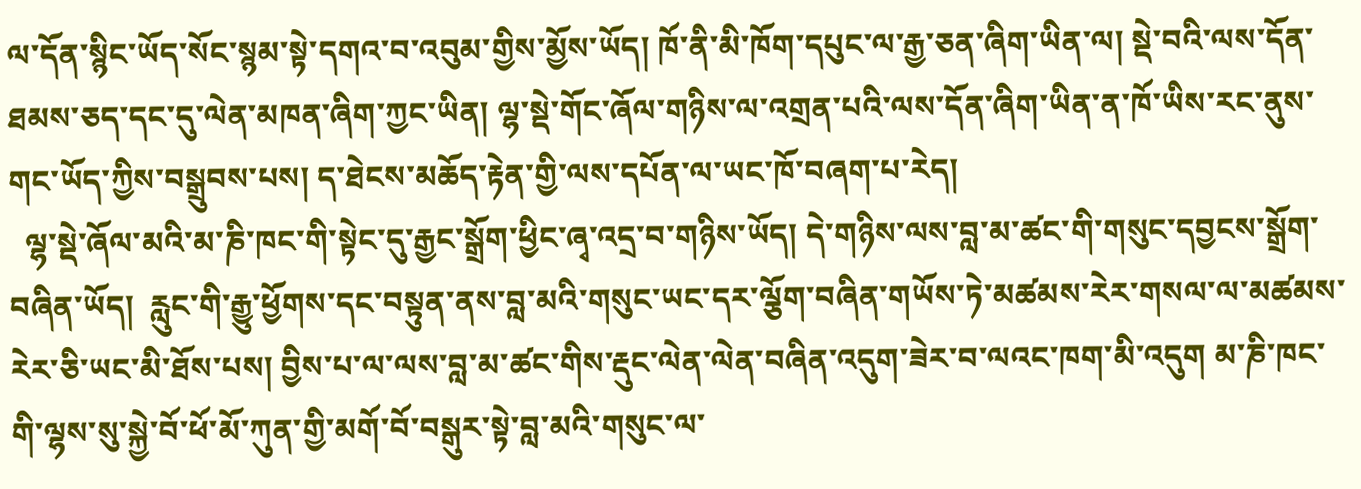ལ་དོན་སྙིང་ཡོད་སོང་སྙམ་སྟེ་དགའ་བ་འབུམ་གྱིས་མྱོས་ཡོད། ཁོ་ནི་མི་ཁོག་དཔུང་ལ་རྒྱ་ཅན་ཞིག་ཡིན་ལ། སྡེ་བའི་ལས་དོན་ཐམས་ཅད་དང་དུ་ལེན་མཁན་ཞིག་ཀྱང་ཡིན། ལྷ་སྡེ་གོང་ཞོལ་གཉིས་ལ་འགྲན་པའི་ལས་དོན་ཞིག་ཡིན་ན་ཁོ་ཡིས་རང་ནུས་གང་ཡོད་ཀྱིས་བསྒྲུབས་པས། ད་ཐེངས་མཆོད་རྟེན་གྱི་ལས་དཔོན་ལ་ཡང་ཁོ་བཞག་པ་རེད།
  ལྷ་སྡེ་ཞོལ་མའི་མ་ཎི་ཁང་གི་སྟེང་དུ་རྒྱང་སྒྲོག་ཕྱིང་ཞྭ་འདྲ་བ་གཉིས་ཡོད། དེ་གཉིས་ལས་བླ་མ་ཚང་གི་གསུང་དབྱངས་སྒྲོག་བཞིན་ཡོད།  རླུང་གི་རྒྱུ་ཕྱོགས་དང་བསྟུན་ནས་བླ་མའི་གསུང་ཡང་དར་ལྕོག་བཞིན་གཡོས་ཏེ་མཚམས་རེར་གསལ་ལ་མཚམས་རེར་ཅི་ཡང་མི་ཐོས་པས། བྱིས་པ་ལ་ལས་བླ་མ་ཚང་གིས་རྡུང་ལེན་ལེན་བཞིན་འདུག་ཟེར་བ་ལའང་ཁག་མི་འདུག མ་ཎི་ཁང་གི་ལྷས་སུ་སྐྱེ་བོ་ཕོ་མོ་ཀུན་གྱི་མགོ་བོ་བསྒུར་སྟེ་བླ་མའི་གསུང་ལ་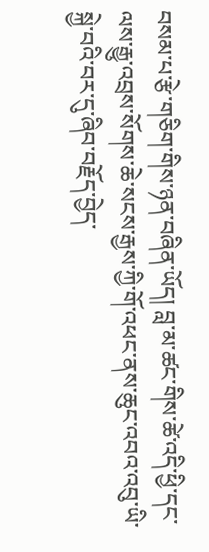བསམ་པ་རྩེ་གཅིག་གིས་ཉན་བཞིན་ཡོད། བླ་མ་ཚང་གིས་ཚེ་འདི་ཕྱི་དང་ལས་རྒྱུ་འབྲས་སོགས་ཆེ་སངས་རྒྱས་ཀྱི་གོ་འཕང་ནས་ཆུང་འབའ་འབུ་ཡི་སྐྱེ་བའི་བར་དུ་ཞིབ་བརྗོད་བྱེད་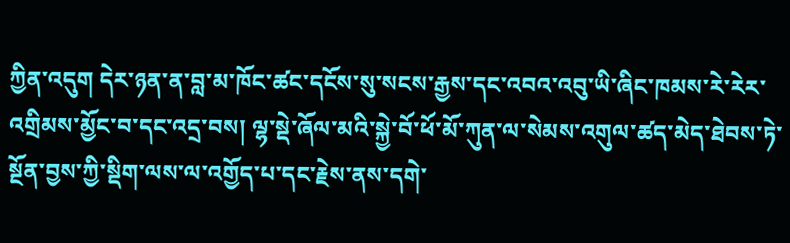ཀྱིན་འདུག དེར་ཉན་ན་བླ་མ་ཁོང་ཚང་དངོས་སུ་སངས་རྒྱས་དང་འབའ་འབུ་ཡི་ཞིང་ཁམས་རེ་རེར་འགྲིམས་མྱོང་བ་དང་འདྲ་བས། ལྷ་སྡེ་ཞོལ་མའི་སྐྱེ་བོ་ཕོ་མོ་ཀུན་ལ་སེམས་འགུལ་ཚད་མེད་ཐེབས་ཏེ་སྔོན་བྱས་ཀྱི་སྡིག་ལས་ལ་འགྱོད་པ་དང་རྗེས་ནས་དགེ་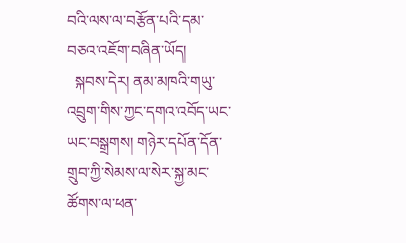བའི་ལས་ལ་བརྩོན་པའི་དམ་བཅའ་འཇོག་བཞིན་ཡོད།
  སྐབས་དེར། ནམ་མཁའི་གཡུ་འབྲུག་གིས་ཀྱང་དགའ་འབོད་ཡང་ཡང་བསྒྲགས། གཉེར་དཔོན་དོན་གྲུབ་ཀྱི་སེམས་ལ་སེར་སྐྱ་མང་ཚོགས་ལ་ཕན་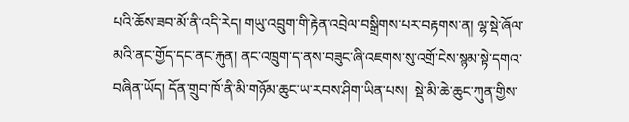པའི་ཆོས་ཟབ་མོ་ནི་འདི་རེད། གཡུ་འབྲུག་གི་རྟེན་འབྲེལ་བསྒྲིགས་པར་བརྟགས་ན། ལྷ་སྡེ་ཞོལ་མའི་ནང་གྱོད་དང་ནང་རྐུན། ནང་འཁྲུག་ད་ནས་བཟུང་ཞི་འཇགས་སུ་འགྲོ་ངེས་སྙམ་སྟེ་དགའ་བཞིན་ཡོད། དོན་གྲུབ་ཁོ་ནི་མི་གཉོམ་ཆུང་ཡ་རབས་ཤིག་ཡིན་པས།  སྡེ་མི་ཆེ་ཆུང་ཀུན་གྱིས་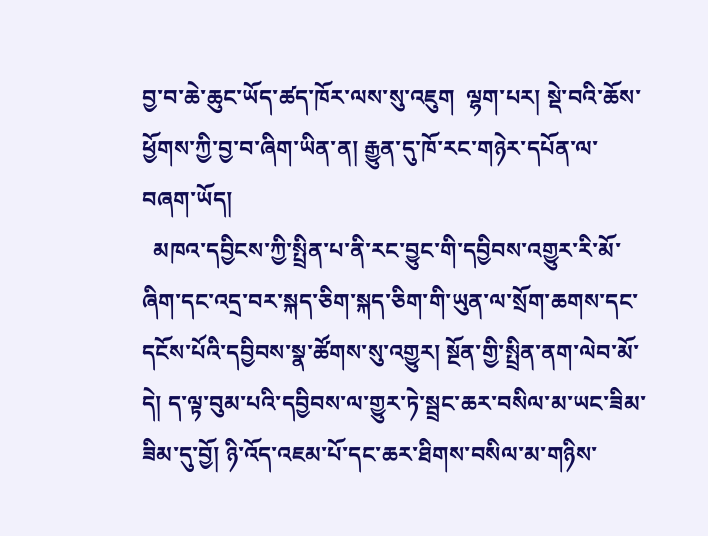བྱ་བ་ཆེ་ཆུང་ཡོད་ཚད་ཁོར་ལས་སུ་འཇུག  ལྷག་པར། སྡེ་བའི་ཆོས་ཕྱོགས་ཀྱི་བྱ་བ་ཞིག་ཡིན་ན། རྒྱུན་དུ་ཁོ་རང་གཉེར་དཔོན་ལ་བཞག་ཡོད།
  མཁའ་དབྱིངས་ཀྱི་སྤྲིན་པ་ནི་རང་བྱུང་གི་དབྱིབས་འགྱུར་རི་མོ་ཞིག་དང་འདྲ་བར་སྐད་ཅིག་སྐད་ཅིག་གི་ཡུན་ལ་སྲོག་ཆགས་དང་དངོས་པོའི་དབྱིབས་སྣ་ཚོགས་སུ་འགྱུར། སྔོན་གྱི་སྤྲིན་ནག་ལེབ་མོ་དེ། ད་ལྟ་བུམ་པའི་དབྱིབས་ལ་གྱུར་ཏེ་སྦྲང་ཆར་བསིལ་མ་ཡང་ཟིམ་ཟིམ་དུ་བྱོ། ཉི་འོད་འཇམ་པོ་དང་ཆར་ཐིགས་བསིལ་མ་གཉིས་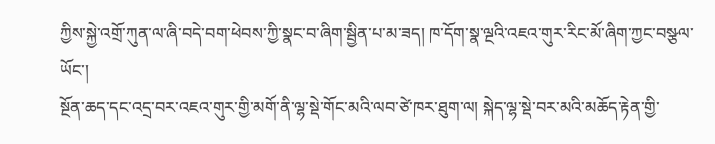ཀྱིས་སྐྱེ་འགྲོ་ཀུན་ལ་ཞི་བདེ་བག་ཕེབས་ཀྱི་སྣང་བ་ཞིག་སྦྱིན་པ་མ་ཟད། ཁ་དོག་སྣ་ལྔའི་འཇའ་གུར་རིང་མོ་ཞིག་ཀྱང་བསྩལ་ཡོང་།
སྔོན་ཆད་དང་འདྲ་བར་འཇའ་གུར་གྱི་མགོ་ནི་ལྷ་སྡེ་གོང་མའི་ལབ་ཙེ་ཁར་ཐུག་ལ། སྐེད་ལྷ་སྡེ་བར་མའི་མཆོད་རྟེན་གྱི་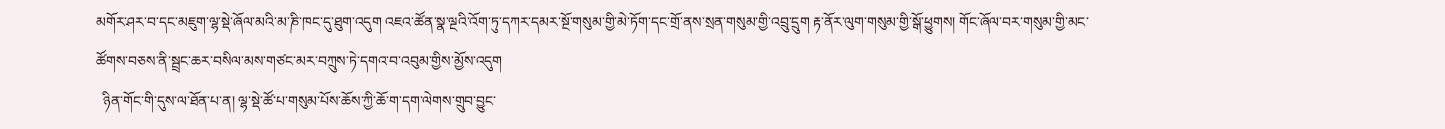མགོར་ཤར་བ་དང་མཇུག་ལྷ་སྡེ་ཞོལ་མའི་མ་ཎི་ཁང་དུ་ཐུག་འདུག འཇའ་ཚོན་སྣ་ལྔའི་འོག་ཏུ་དཀར་དམར་སྔོ་གསུམ་གྱི་མེ་ཏོག་དང་གྲོ་ནས་སྲན་གསུམ་གྱི་འབྲུ་དྲུག རྟ་ནོར་ལུག་གསུམ་གྱི་སྒོ་ཕྱུགས། གོང་ཞོལ་བར་གསུམ་གྱི་མང་ཚོགས་བཅས་ནི་སྦྲང་ཆར་བསིལ་མས་གཙང་མར་བཀྲུས་ཏེ་དགའ་བ་འབུམ་གྱིས་མྱོས་འདུག
  ཉིན་གོང་གི་དུས་ལ་ཐོན་པ་ན། ལྷ་སྡེ་ཚོ་པ་གསུམ་པོས་ཆོས་ཀྱི་ཆོ་ག་དག་ལེགས་གྲུབ་བྱུང་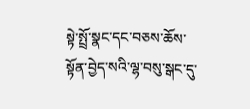སྟེ་སྤྲོ་སྣང་དང་བཅས་ཆོས་སྟོན་བྱེད་སའི་ལྷ་བསུ་སྒང་དུ་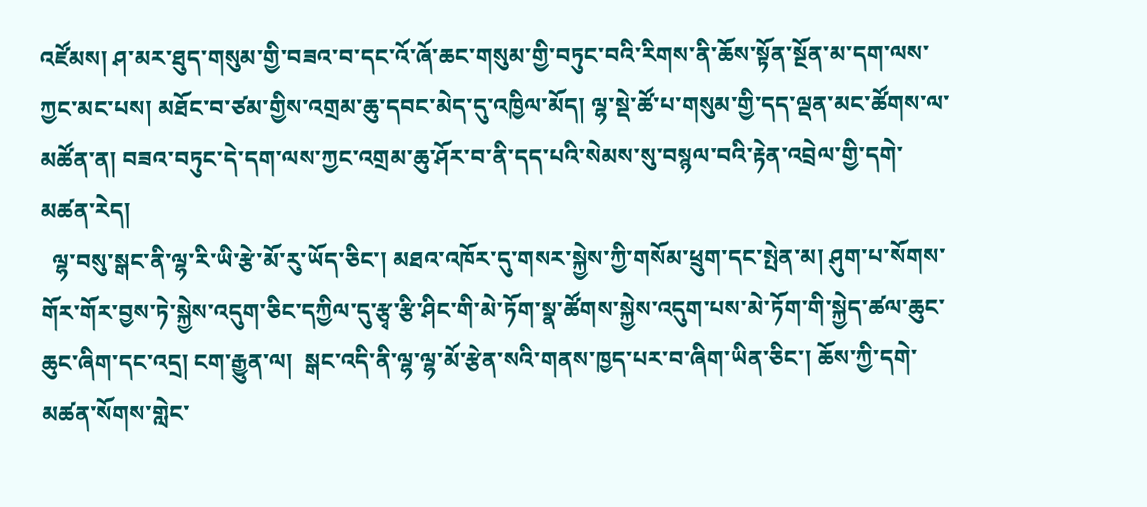འཛོམས། ཤ་མར་ཐུད་གསུམ་གྱི་བཟའ་བ་དང་འོ་ཞོ་ཆང་གསུམ་གྱི་བཏུང་བའི་རིགས་ནི་ཆོས་སྟོན་སྔོན་མ་དག་ལས་ཀྱང་མང་པས། མཐོང་བ་ཙམ་གྱིས་འགྲམ་ཆུ་དབང་མེད་དུ་འཁྱིལ་མོད། ལྷ་སྡེ་ཚོ་པ་གསུམ་གྱི་དད་ལྡན་མང་ཚོགས་ལ་མཚོན་ན། བཟའ་བཏུང་དེ་དག་ལས་ཀྱང་འགྲམ་ཆུ་ཤོར་བ་ནི་དད་པའི་སེམས་སུ་བསྙལ་བའི་རྟེན་འབྲེལ་གྱི་དགེ་མཚན་རེད།
  ལྷ་བསུ་སྒང་ནི་ལྷ་རི་ཡི་རྩེ་མོ་རུ་ཡོད་ཅིང་། མཐའ་འཁོར་དུ་གསར་སྐྱེས་ཀྱི་གསོམ་ཕྲུག་དང་སྤེན་མ། ཤུག་པ་སོགས་གོར་གོར་བྱས་ཏེ་སྐྱེས་འདུག་ཅིང་དཀྱིལ་དུ་རྩྭ་རྩི་ཤིང་གི་མེ་ཏོག་སྣ་ཚོགས་སྐྱེས་འདུག་པས་མེ་ཏོག་གི་སྐྱེད་ཚལ་ཆུང་ཆུང་ཞིག་དང་འདྲ། ངག་རྒྱུན་ལ།  སྒང་འདི་ནི་ལྷ་ལྷ་མོ་རྩེན་སའི་གནས་ཁྱད་པར་བ་ཞིག་ཡིན་ཅིང་། ཆོས་ཀྱི་དགེ་མཚན་སོགས་གླེང་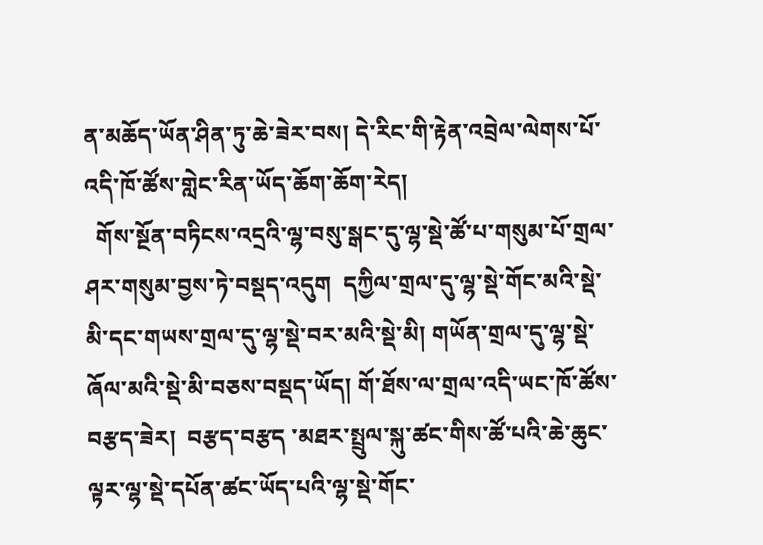ན་མཆོད་ཡོན་ཤིན་ཏུ་ཆེ་ཟེར་བས། དེ་རིང་གི་རྟེན་འབྲེལ་ལེགས་པོ་འདི་ཁོ་ཚོས་གླེང་རིན་ཡོད་ཆོག་ཆོག་རེད།
  གོས་སྔོན་བཏིངས་འདྲའི་ལྷ་བསུ་སྒང་དུ་ལྷ་སྡེ་ཚོ་པ་གསུམ་པོ་གྲལ་ཤར་གསུམ་བྱས་ཏེ་བསྡད་འདུག  དཀྱིལ་གྲལ་དུ་ལྷ་སྡེ་གོང་མའི་སྡེ་མི་དང་གཡས་གྲལ་དུ་ལྷ་སྡེ་བར་མའི་སྡེ་མི། གཡོན་གྲལ་དུ་ལྷ་སྡེ་ཞོལ་མའི་སྡེ་མི་བཅས་བསྡད་ཡོད། གོ་ཐོས་ལ་གྲལ་འདི་ཡང་ཁོ་ཚོས་བརྩད་ཟེར།  བརྩད་བརྩད ་མཐར་སྤྲུལ་སྐུ་ཚང་གིས་ཚོ་པའི་ཆེ་ཆུང་ལྟར་ལྷ་སྡེ་དཔོན་ཚང་ཡོད་པའི་ལྷ་སྡེ་གོང་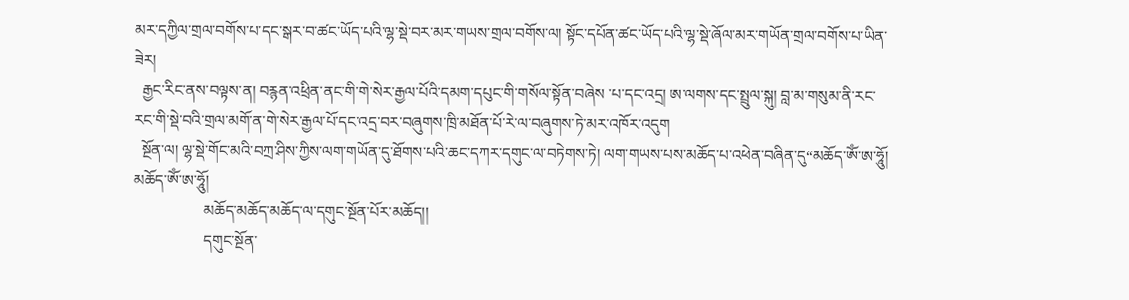མར་དཀྱིལ་གྲལ་བགོས་པ་དང་སྒར་བ་ཚང་ཡོད་པའི་ལྷ་སྡེ་བར་མར་གཡས་གྲལ་བགོས་ལ། སྟོང་དཔོན་ཚང་ཡོད་པའི་ལྷ་སྡེ་ཞོལ་མར་གཡོན་གྲལ་བགོས་པ་ཡིན་ཟེར།
  རྒྱང་རིང་ནས་བལྟས་ན། བརྙན་འཕྲིན་ནང་གི་གེ་སེར་རྒྱལ་པོའི་དམག་དཔུང་གི་གསོལ་སྟོན་བཞེས ་པ་དང་འདྲ། ཨ་ལགས་དང་སྤྲུལ་སྐུ། བླ་མ་གསུམ་ནི་རང་རང་གི་སྡེ་བའི་གྲལ་མགོ་ན་གེ་སེར་རྒྱལ་པོ་དང་འདྲ་བར་བཞུགས་ཁྲི་མཐོན་པོ་རེ་ལ་བཞུགས་ཏེ་མར་འཁོར་འདུག
  སྔོན་ལ། ལྷ་སྡེ་གོང་མའི་བཀྲ་ཤིས་ཀྱིས་ལག་གཡོན་དུ་ཐོགས་པའི་ཆང་དཀར་དགུང་ལ་བཏེགས་ཏེ། ལག་གཡས་པས་མཆོད་པ་འཕེན་བཞིན་དུ“མཆོད་ཨོཾ་ཨ་ཧཱོུ།   མཆོད་ཨོཾ་ཨ་ཧཱོུ།
                  མཆོད་མཆོད་མཆོད་ལ་དགུང་སྔོན་པོར་མཆོད།།
                  དགུང་སྔོན་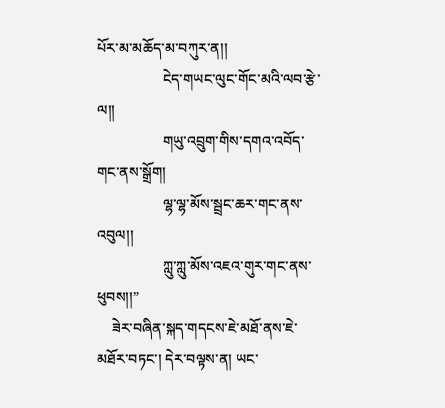པོར་མ་མཆོད་མ་བཀུར་ན།།
                  ངེད་གཡང་ལུང་གོང་མའི་ལབ་རྩེ་ལ།།
                  གཡུ་འབྲུག་གིས་དགའ་འབོད་གང་ནས་སྒྲོག།
                  ལྷ་ལྷ་མོས་སྦྲང་ཆར་གང་ནས་འབུལ།།
                  ཀླུ་ཀླུ་མོས་འཇའ་གུར་གང་ནས་ཕུབས།།”
    ཟེར་བཞིན་སྐད་གདངས་ཇེ་མཐོ་ནས་ཇེ་མཐོར་བཏང་། དེར་བལྟས་ན། ཡང་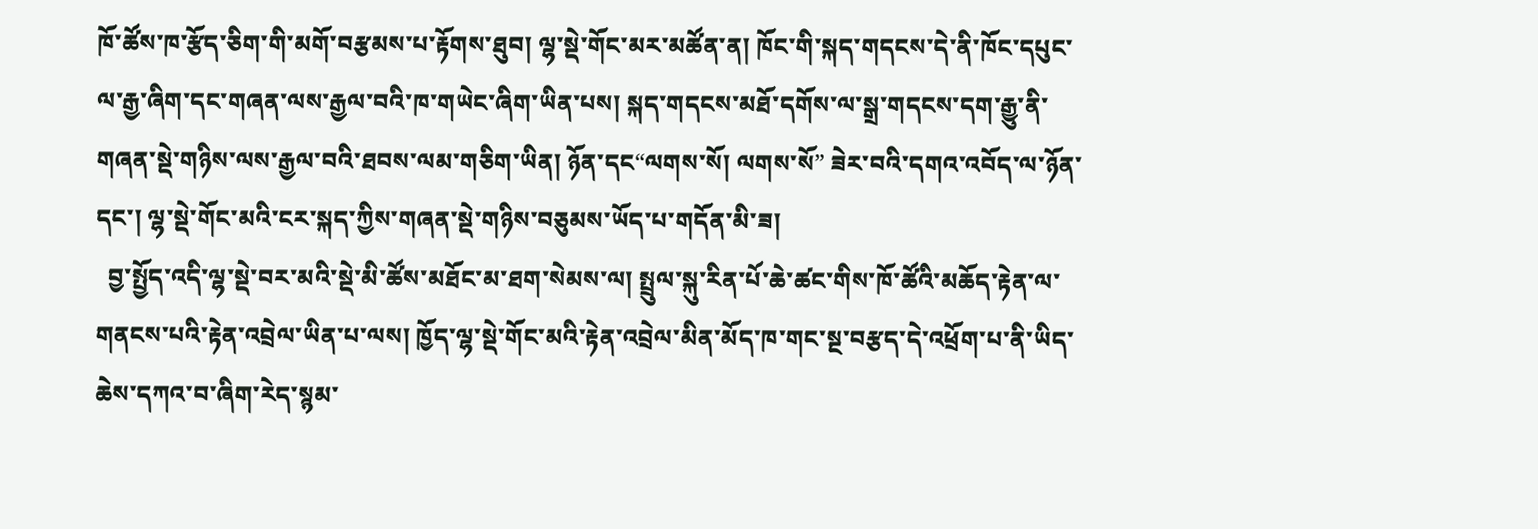ཁོ་ཚོས་ཁ་རྩོད་ཅིག་གི་མགོ་བརྩམས་པ་རྟོགས་ཐུབ། ལྷ་སྡེ་གོང་མར་མཚོན་ན། ཁོང་གི་སྐད་གདངས་དེ་ནི་ཁོང་དཔུང་ལ་རྒྱ་ཞིག་དང་གཞན་ལས་རྒྱལ་བའི་ཁ་གཡེང་ཞིག་ཡིན་པས། སྐད་གདངས་མཐོ་དགོས་ལ་སྒྲ་གདངས་དག་རྒྱུ་ནི་གཞན་སྡེ་གཉིས་ལས་རྒྱལ་བའི་ཐབས་ལམ་གཅིག་ཡིན། ཉོན་དང“ལགས་སོ། ལགས་སོ” ཟེར་བའི་དགའ་འབོད་ལ་ཉོན་དང་། ལྷ་སྡེ་གོང་མའི་ངར་སྐད་ཀྱིས་གཞན་སྡེ་གཉིས་བཅུམས་ཡོད་པ་གདོན་མི་ཟ།
  བྱ་སྤྱོད་འདི་ལྷ་སྡེ་བར་མའི་སྡེ་མི་ཚོས་མཐོང་མ་ཐག་སེམས་ལ། སྤྲུལ་སྐུ་རིན་པོ་ཆེ་ཚང་གིས་ཁོ་ཚོའི་མཆོད་རྟེན་ལ་གནངས་པའི་རྟེན་འབྲེལ་ཡིན་པ་ལས། ཁྱོད་ལྷ་སྡེ་གོང་མའི་རྟེན་འབྲེལ་མིན་མོད་ཁ་གང་སྔ་བརྩད་དེ་འཕྲོག་པ་ནི་ཡིད་ཆེས་དཀའ་བ་ཞིག་རེད་སྙམ་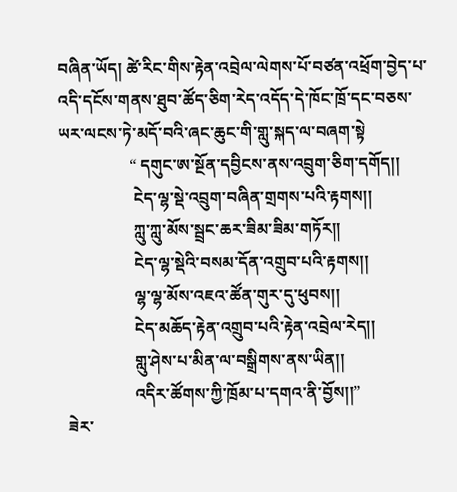བཞིན་ཡོད། ཚེ་རིང་གིས་རྟེན་འབྲེལ་ལེགས་པོ་བཙན་འཕྲོག་བྱེད་པ་འདི་དངོས་གནས་ཐུབ་ཚོད་ཅིག་རེད་འདོད་དེ་ཁོང་ཁྲོ་དང་བཅས་ཡར་ལངས་ཏེ་མདོ་བའི་ཞང་ཆུང་གི་གླུ་སྐད་ལ་བཞག་སྟེ
                 “ དགུང་ཨ་སྔོན་དབྱིངས་ནས་འབྲུག་ཅིག་དགོད།།
                  ངེད་ལྷ་སྡེ་འབྲུག་བཞིན་གྲགས་པའི་རྟགས།།
                  ཀླུ་ཀླུ་མོས་སྦྲང་ཆར་ཟིམ་ཟིམ་གཏོར།།
                  ངེད་ལྷ་སྡེའི་བསམ་དོན་འགྲུབ་པའི་རྟགས།།
                  ལྷ་ལྷ་མོས་འཇའ་ཚོན་གུར་དུ་ཕུབས།།
                  ངེད་མཆོད་རྟེན་འགྲུབ་པའི་རྟེན་འབྲེལ་རེད།།
                  གླུ་ཤེས་པ་མིན་ལ་བསྒྲིགས་ནས་ཡིན།།
                  འདིར་ཚོགས་ཀྱི་ཁྲོམ་པ་དགའ་ནི་བྱོས།།”
  ཟེར་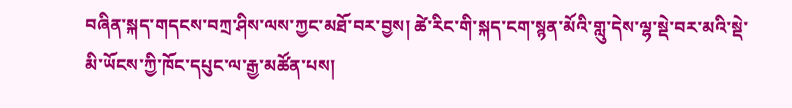བཞིན་སྐད་གདངས་བཀྲ་ཤིས་ལས་ཀྱང་མཐོ་བར་བྱས། ཚེ་རིང་གི་སྐད་ངག་སྙན་མོའི་གླུ་དེས་ལྷ་སྡེ་བར་མའི་སྡེ་མི་ཡོངས་ཀྱི་ཁོང་དཔུང་ལ་རྒྱ་མཚོན་པས།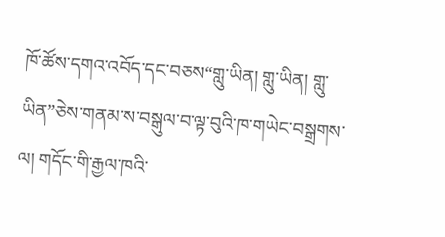ཁོ་ཚོས་དགའ་འབོད་དང་བཅས“གླུ་ཡིན། གླུ་ཡིན། གླུ་ཡིན”ཅེས་གནམ་ས་བསྒུལ་བ་ལྟ་བུའི་ཁ་གཡེང་བསྒྲགས་ལ། གདོང་གི་རྒྱལ་ཁའི་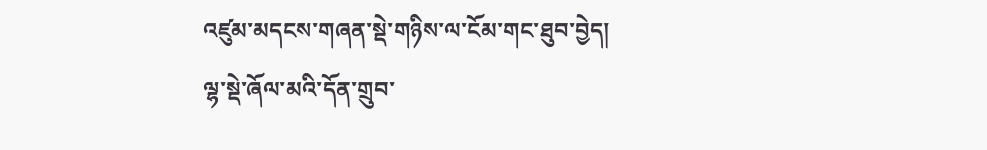འཛུམ་མདངས་གཞན་སྡེ་གཉིས་ལ་ངོམ་གང་ཐུབ་བྱེད།
ལྷ་སྡེ་ཞོལ་མའི་དོན་གྲུབ་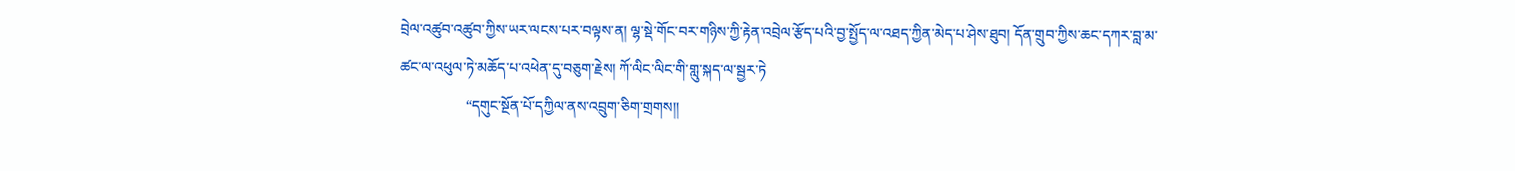བྲེལ་འཚུབ་འཚུབ་ཀྱིས་ཡར་ལངས་པར་བལྟས་ན། ལྷ་སྡེ་གོང་བར་གཉིས་ཀྱི་རྟེན་འབྲེལ་རྩོད་པའི་བྱ་སྤྱོད་ལ་འཐད་ཀྱིན་མེད་པ་ཤེས་ཐུབ། དོན་གྲུབ་ཀྱིས་ཆང་དཀར་བླ་མ་ཚང་ལ་འཕུལ་ཏེ་མཆོད་པ་འཕེན་དུ་བཅུག་རྗེས། ཀོ་ལིང་ལིང་གི་གླུ་སྐད་ལ་སྦྱར་ཏེ
                  “དགུང་སྔོན་པོ་དཀྱིལ་ནས་འབྲུག་ཅིག་གྲགས།།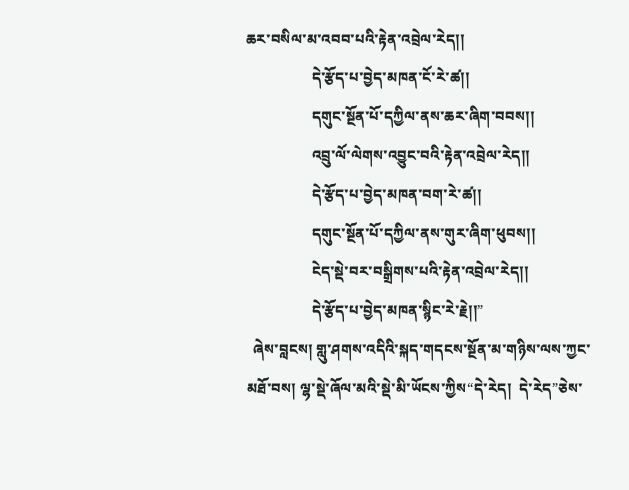ཆར་བསིལ་མ་འབབ་པའི་རྟེན་འབྲེལ་རེད།།
                  དེ་རྩོད་པ་བྱེད་མཁན་ངོ་རེ་ཚ།།
                  དགུང་སྔོན་པོ་དཀྱིལ་ནས་ཆར་ཞིག་བབས།།
                  འབྲུ་ལོ་ལེགས་འབྱུང་བའི་རྟེན་འབྲེལ་རེད།།
                  དེ་རྩོད་པ་བྱེད་མཁན་བག་རེ་ཚ།།
                  དགུང་སྔོན་པོ་དཀྱིལ་ནས་གུར་ཞིག་ཕུབས།།
                  ངེད་སྡེ་བར་བསྒྲིགས་པའི་རྟེན་འབྲེལ་རེད།།
                  དེ་རྩོད་པ་བྱེད་མཁན་སྙིང་རེ་རྗེ།།”
  ཞེས་བླངས། གླུ་ཤགས་འདིའི་སྐད་གདངས་སྔོན་མ་གཉིས་ལས་ཀྱང་མཐོ་བས། ལྷ་སྡེ་ཞོལ་མའི་སྡེ་མི་ཡོངས་ཀྱིས“དེ་རེད།  དེ་རེད”ཅེས་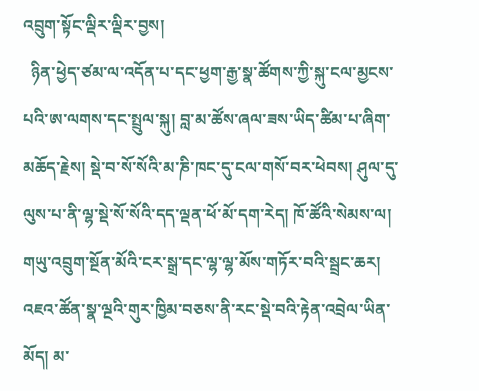འབྲུག་སྟོང་ལྡིར་ལྡིར་བྱས།
  ཉིན་ཕྱེད་ཙམ་ལ་འདོན་པ་དང་ཕྱག་རྒྱ་སྣ་ཚོགས་ཀྱི་སྐུ་ངལ་མྱངས་པའི་ཨ་ལགས་དང་སྤྲུལ་སྐུ། བླ་མ་ཚོས་ཞལ་ཟས་ཡིད་ཚིམ་པ་ཞིག་མཆོད་རྗེས། སྡེ་བ་སོ་སོའི་མ་ཎི་ཁང་དུ་ངལ་གསོ་བར་ཕེབས། ཤུལ་དུ་ལུས་པ་ནི་ལྷ་སྡེ་སོ་སོའི་དད་ལྡན་ཕོ་མོ་དག་རེད། ཁོ་ཚོའི་སེམས་ལ། གཡུ་འབྲུག་སྔོན་མོའི་ངར་སྒྲ་དང་ལྷ་ལྷ་མོས་གཏོར་བའི་སྦྲང་ཆར། འཇའ་ཚོན་སྣ་ལྔའི་གུར་ཁྱིམ་བཅས་ནི་རང་སྡེ་བའི་རྟེན་འབྲེལ་ཡིན་མོད། མ་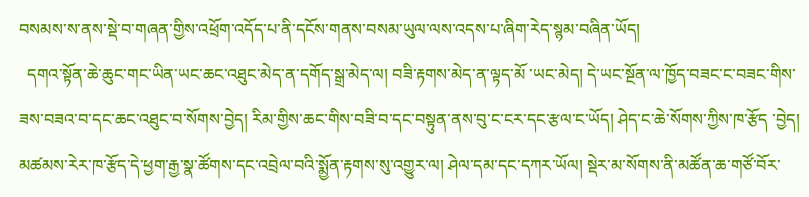བསམས་ས་ནས་སྡེ་བ་གཞན་གྱིས་འཕྲོག་འདོད་པ་ནི་དངོས་གནས་བསམ་ཡུལ་ལས་འདས་པ་ཞིག་རེད་སྙམ་བཞིན་ཡོད།
  དགའ་སྟོན་ཆེ་ཆུང་གང་ཡིན་ཡང་ཆང་འཐུང་མེད་ན་དགོད་སྒྲ་མེད་ལ། བཟི་རྟགས་མེད་ན་ལྟད་མོ ་ཡང་མེད། དེ་ཡང་སྔོན་ལ་ཁྱོད་བཟང་ང་བཟང་གིས་ཟས་བཟའ་བ་དང་ཆང་འཐུང་བ་སོགས་བྱེད། རིམ་གྱིས་ཆང་གིས་བཟི་བ་དང་བསྟུན་ནས་བུ་ང་ངར་དང་རྩལ་ང་ཡོད། ཤེད་ང་ཆེ་སོགས་ཀྱིས་ཁ་རྩོད ་བྱེད། མཚམས་རེར་ཁ་རྩོད་དེ་ཕྱག་རྒྱ་སྣ་ཚོགས་དང་འབྲེལ་བའི་སྨྱོན་རྟགས་སུ་འགྱུར་ལ། ཤེལ་དམ་དང་དཀར་ཡོལ། སྡེར་མ་སོགས་ནི་མཚོན་ཆ་གཙོ་བོར་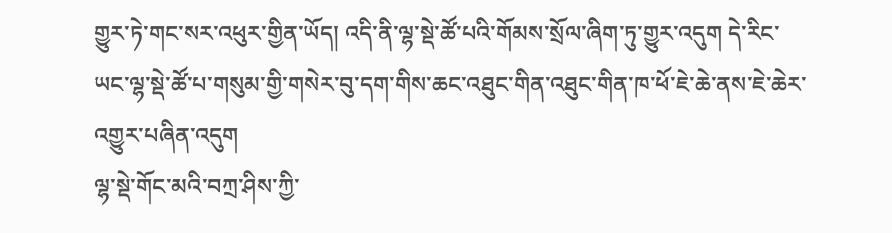གྱུར་ཏེ་གང་སར་འཕུར་གྱིན་ཡོད། འདི་ནི་ལྷ་སྡེ་ཚོ་པའི་གོམས་སྲོལ་ཞིག་ཏུ་གྱུར་འདུག དེ་རིང་ཡང་ལྷ་སྡེ་ཚོ་པ་གསུམ་གྱི་གསེར་བུ་དག་གིས་ཆང་འཐུང་གིན་འཐུང་གིན་ཁ་ཕོ་ཇེ་ཆེ་ནས་ཇེ་ཆེར་འགྱུར་པཞིན་འདུག
ལྷ་སྡེ་གོང་མའི་བཀྲ་ཤིས་ཀྱི་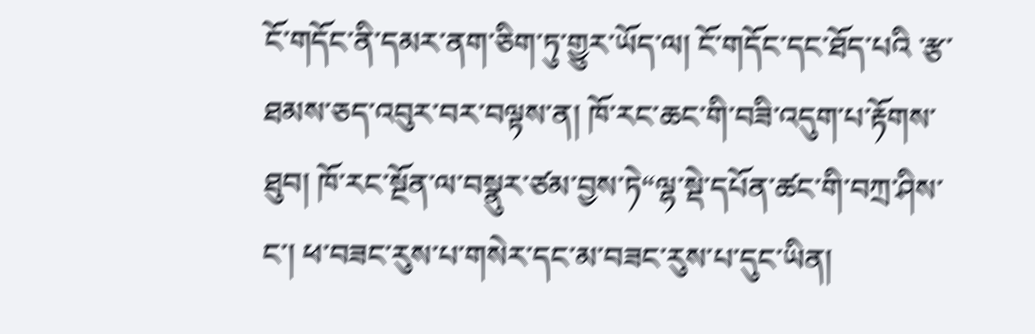ངོ་གདོང་ནི་དམར་ནག་ཅིག་ཏུ་གྱུར་ཡོད་ལ། ངོ་གདོང་དང་ཐོད་པའི ་རྩ་ཐམས་ཅད་འབུར་བར་བལྟས་ན། ཁོ་རང་ཆང་གི་བཟི་འདུག་པ་རྟོགས་ཐུབ། ཁོ་རང་སྔོན་ལ་བསྣུར་ཙམ་བྱས་ཏེ“ལྷ་སྡེ་དཔོན་ཚང་གི་བཀྲ་ཤིས་ང་། ཕ་བཟང་རུས་པ་གསེར་དང་མ་བཟང་རུས་པ་དུང་ཡིན།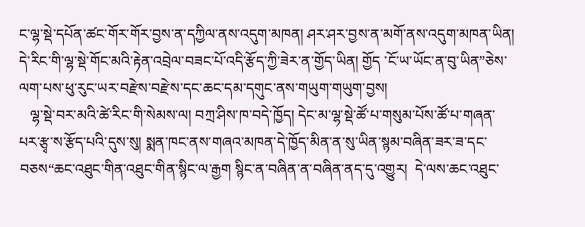ང་ལྷ་སྡེ་དཔོན་ཚང་གོར་གོར་བྱས་ན་དཀྱིལ་ནས་འདུག་མཁན། ཤར་ཤར་བྱས་ན་མགོ་ནས་འདུག་མཁན་ཡིན། དེ་རིང་གི་ལྷ་སྡེ་གོང་མའི་རྟེན་འབྲེལ་བཟང་པོ་འདི་རྩོད་ཀྱི་ཟེར་ན་གྱོད་ཡིན། གྱོད ་ངོ་ཡ་ཡོང་ན་བུ་ཡིན”ཅེས་ལག་པས་ཕུ་རུང་ཡར་བརྫེས་བརྫེས་དང་ཆང་དམ་དགུང་ནས་གཡུག་གཡུག་བྱས།
   ལྷ་སྡེ་བར་མའི་ཚེ་རིང་གི་སེམས་ལ། བཀྲ་ཤིས་ཁ་བདེ་ཁྱོད། དེང་མ་ལྷ་སྡེ་ཚོ་པ་གསུམ་པོས་ཚོ་པ་གཞན་པར་རྩྭ་ས་རྩོད་པའི་དུས་སུ། སྨན་ཁང་ནས་གཞའ་མཁན་དེ་ཁྱོད་མིན་ན་སུ་ཡིན་སྙམ་བཞིན་ཟར་ཟ་དང་བཅས“ཆང་འཐུང་གིན་འཐུང་གིན་སྙིང་ལ་རྒྱག སྙིང་ན་བཞིན་ན་བཞིན་ནད་དུ་འགྱུར།  དེ་ལས་ཆང་འཐུང་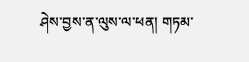ཤེས་བྱས་ན་ལུས་ལ་ཕན། གཏམ་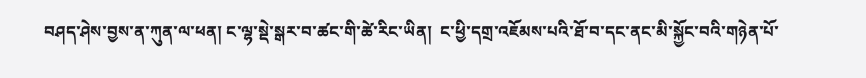བཤད་ཤེས་བྱས་ན་ཀུན་ལ་ཕན། ང་ལྷ་སྡེ་སྒར་བ་ཚང་གི་ཚེ་རིང་ཡིན།  ང་ཕྱི་དགྲ་འཇོམས་པའི་ཐོ་བ་དང་ནང་མི་སྐྱོང་བའི་གཉེན་པོ་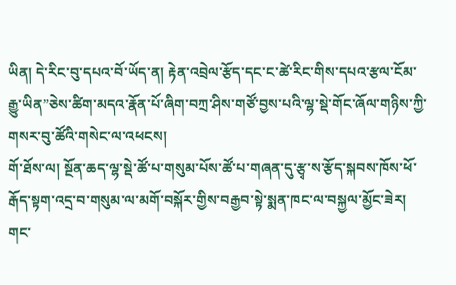ཡིན། དེ་རིང་བུ་དཔའ་བོ་ཡོད་ན། རྟེན་འབྲེལ་རྩོད་དང་ང་ཚེ་རིང་གིས་དཔའ་རྩལ་ངོམ་རྒྱུ་ཡིན”ཅེས་ཚིག་མདའ་རྣོན་པོ་ཞིག་བཀྲ་ཤིས་གཙོ་བྱས་པའི་ལྷ་སྡེ་གོང་ཞོལ་གཉིས་ཀྱི་གསར་བུ་ཚོའི་གསེང་ལ་འཕངས།
གོ་ཐོས་ལ། སྔོན་ཆད་ལྷ་སྡེ་ཚོ་པ་གསུམ་པོས་ཚོ་པ་གཞན་དུ་རྩྭ་ས་རྩོད་སྐབས་ཁོས་ཕོ་རྒོད་སྟག་འདྲ་བ་གསུམ་ལ་མགོ་བསྐོར་གྱིས་བརྒྱབ་སྟེ་སྨན་ཁང་ལ་བསྐྱལ་མྱོང་ཟེར། གང་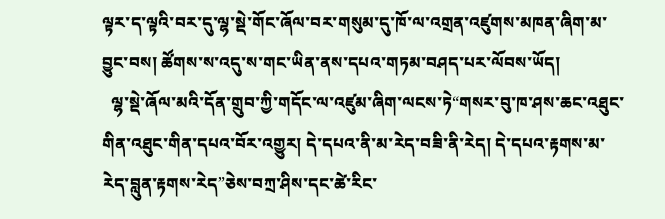ལྟར་ད་ལྟའི་བར་དུ་ལྷ་སྡེ་གོང་ཞོལ་བར་གསུམ་དུ་ཁོ་ལ་འགྲན་འཛུགས་མཁན་ཞིག་མ་བྱུང་བས། ཚོགས་ས་འདུ་ས་གང་ཡིན་ནས་དཔའ་གཏམ་བཤད་པར་ལོབས་ཡོད།
  ལྷ་སྡེ་ཞོལ་མའི་དོན་གྲུབ་ཀྱི་གདོང་ལ་འཛུམ་ཞིག་ལངས་ཏེ“གསར་བུ་ཁ་ཤས་ཆང་འཐུང་གིན་འཐུང་གིན་དཔའ་བོར་འགྱུར། དེ་དཔའ་ནི་མ་རེད་བཟི་ནི་རེད། དེ་དཔའ་རྟགས་མ་རེད་བླུན་རྟགས་རེད”ཅེས་བཀྲ་ཤིས་དང་ཚེ་རིང་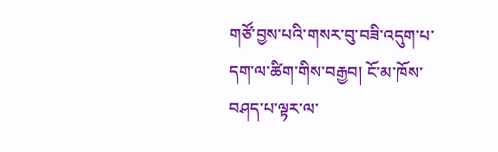གཙོ་བྱས་པའི་གསར་བུ་བཟི་འདུག་པ་དག་ལ་ཚིག་གིས་བརྒྱབ། ངོ་མ་ཁོས་བཤད་པ་ལྟར་ལ་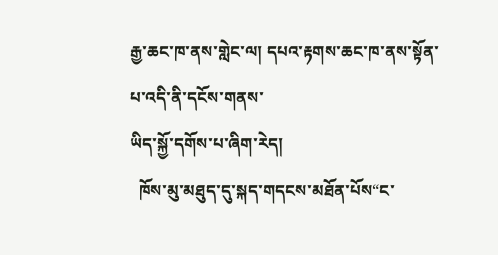རྒྱ་ཆང་ཁ་ནས་གླེང་ལ། དཔའ་རྟགས་ཆང་ཁ་ནས་སྟོན་པ་འདི་ནི་དངོས་གནས་
ཡིད་སྐྱོ་དགོས་པ་ཞིག་རེད།
  ཁོས་མུ་མཐུད་དུ་སྐད་གདངས་མཐོན་པོས“ང་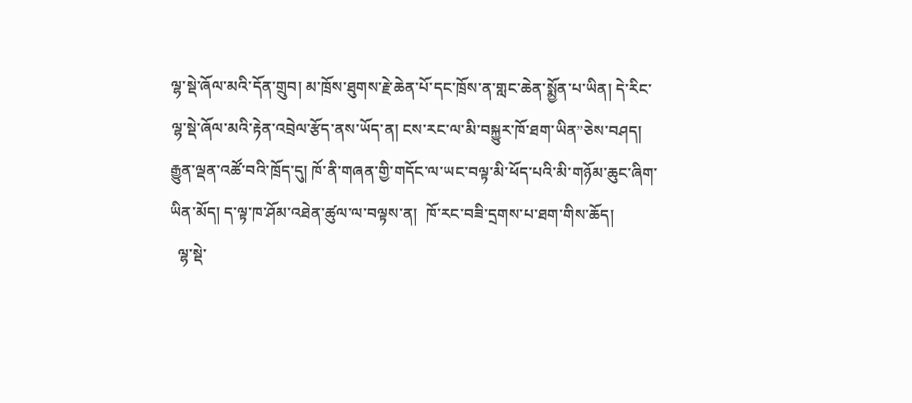ལྷ་སྡེ་ཞོལ་མའི་དོན་གྲུབ། མ་ཁྲོས་ཐུགས་རྗེ་ཆེན་པོ་དང་ཁྲོས་ན་གླང་ཆེན་སྨྱོན་པ་ཡིན། དེ་རིང་ལྷ་སྡེ་ཞོལ་མའི་རྟེན་འབྲེལ་རྩོད་ནས་ཡོད་ན། ངས་རང་ལ་མི་བསྐྱུར་ཁོ་ཐག་ཡིན”ཅེས་བཤད། རྒྱུན་ལྡན་འཚོ་བའི་ཁྲོད་དུ། ཁོ་ནི་གཞན་གྱི་གདོང་ལ་ཡང་བལྟ་མི་ཕོད་པའི་མི་གཉོམ་ཆུང་ཞིག་ཡིན་མོད། ད་ལྟ་ཁ་ཤོམ་འཐེན་ཚུལ་ལ་བལྟས་ན།  ཁོ་རང་བཟི་དྲགས་པ་ཐག་གིས་ཆོད།
  ལྷ་སྡེ་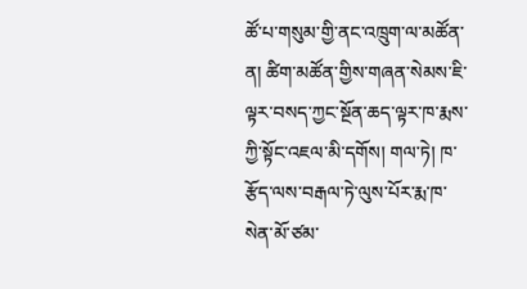ཚོ་པ་གསུམ་གྱི་ནང་འཁྲུག་ལ་མཚོན་ན། ཚིག་མཚོན་གྱིས་གཞན་སེམས་ཇི་ལྟར་བསད་ཀྱང་སྔོན་ཆད་ལྟར་ཁ་རྨས་ཀྱི་སྟོང་འཇལ་མི་དགོས། གལ་ཏེ། ཁ་རྩོད་ལས་བརྒལ་ཏེ་ལུས་པོར་རྨ་ཁ་སེན་མོ་ཙམ་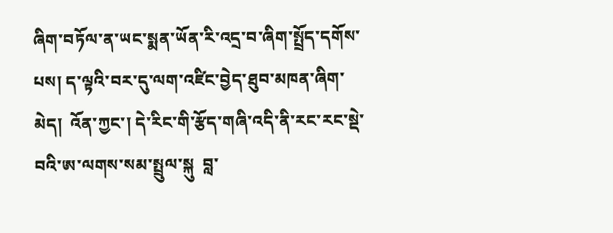ཞིག་བཏོལ་ན་ཡང་སྨན་ཡོན་རི་འདྲ་བ་ཞིག་སྤྲོད་དགོས་པས། ད་ལྟའི་བར་དུ་ལག་འཛིང་བྱེད་ཐུབ་མཁན་ཞིག་མེད།  འོན་ཀྱང་། དེ་རིང་གི་རྩོད་གཞི་འདི་ནི་རང་རང་སྡེ་བའི་ཨ་ལགས་སམ་སྤྲུལ་སྐུ  བླ་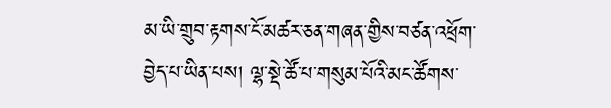མ་ཡི་གྲུབ་རྟགས་ངོ་མཚར་ཅན་གཞན་གྱིས་བཙན་འཕྲོག་བྱེད་པ་ཡིན་པས། ལྷ་སྡེ་ཚོ་པ་གསུམ་པོའི་མང་ཚོགས་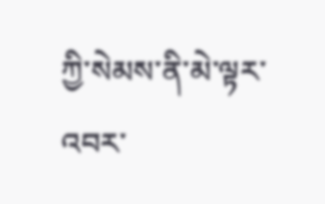ཀྱི་སེམས་ནི་མེ་ལྟར་འབར་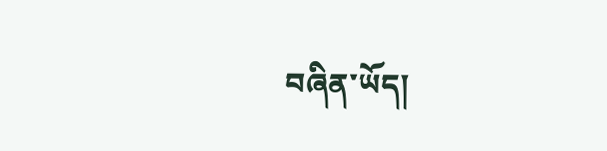བཞིན་ཡོད།